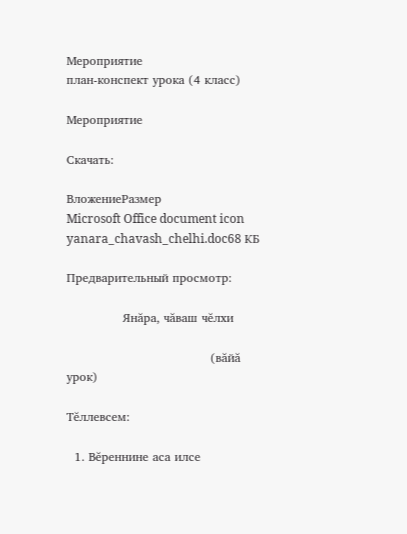Мероприятие
план-конспект урока (4 класс)

Мероприятие

Скачать:

ВложениеРазмер
Microsoft Office document icon yanara_chavash_chelhi.doc68 КБ

Предварительный просмотр:

              Янăра, чăваш чĕлхи

                                    (вăйă   урок)

Тĕллевсем:

  1. Вĕреннине аса илсе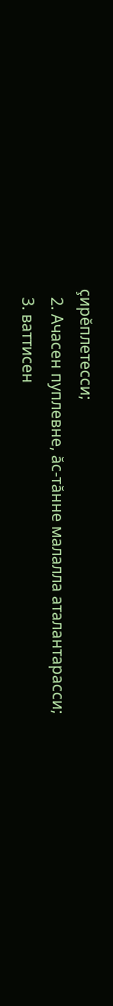çирĕплетесси;
  2. Ачасен пуплевне, ăс-тăнне малалла аталантарасси;
  3. ваттисен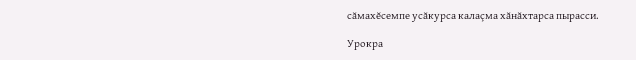сăмахĕсемпе усăкурса калаçма хăнăхтарса пырасси.

Урокра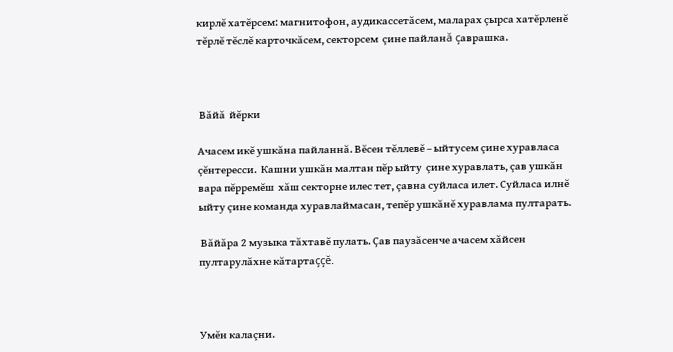кирлĕ хатĕрсем: магнитофон, аудикассетăсем, маларах çырса хатĕрленĕ тĕрлĕ тĕслĕ карточкăсем, секторсем  çине пайланă çаврашка.



 Вăйă  йĕрки

Ачасем икĕ ушкăна пайланнă. Вĕсен тĕллевĕ – ыйтусем çине хуравласа çĕнтересси.  Кашни ушкăн малтан пĕр ыйту  çине хуравлать, çав ушкăн вара пĕрремĕш  хăш секторне илес тет, çавна суйласа илет. Суйласа илнĕ ыйту çине команда хуравлаймасан, тепĕр ушкăнĕ хуравлама пултарать.

 Вăйăра 2 музыка тăхтавĕ пулать. Çав паузăсенче ачасем хăйсен пултарулăхне кăтартаççĕ.



Умĕн калаçни.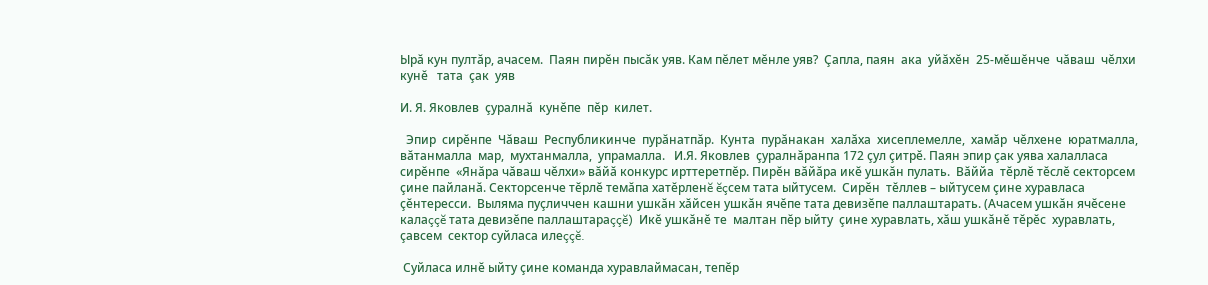Ырă кун пултăр, ачасем.  Паян пирĕн пысăк уяв. Кам пĕлет мĕнле уяв?  Çапла, паян  ака  уйăхĕн  25-мĕшĕнче  чăваш  чĕлхи  кунĕ   тата  çак  уяв

И. Я. Яковлев  çуралнă  кунĕпе  пĕр  килет.

  Эпир  сирĕнпе  Чăваш  Республикинче  пурăнатпăр.  Кунта  пурăнакан  халăха  хисеплемелле,  хамăр  чĕлхене  юратмалла,  вăтанмалла  мар,  мухтанмалла,  упрамалла.   И.Я. Яковлев  çуралнăранпа 172 çул çитрĕ. Паян эпир çак уява халалласа сирĕнпе  «Янăра чăваш чĕлхи» вăйă конкурс ирттеретпĕр. Пирĕн вăйăра икĕ ушкăн пулать.  Вăййа  тĕрлĕ тĕслĕ секторсем  çине пайланă. Секторсенче тĕрлĕ темăпа хатĕрленĕ ĕçсем тата ыйтусем.  Сирĕн  тĕллев – ыйтусем çине хуравласа çĕнтересси.  Выляма пуçличчен кашни ушкăн хăйсен ушкăн ячĕпе тата девизĕпе паллаштарать. (Ачасем ушкăн ячĕсене калаççĕ тата девизĕпе паллаштараççĕ)  Икĕ ушкăнĕ те  малтан пĕр ыйту  çине хуравлать, хăш ушкăнĕ тĕрĕс  хуравлать, çавсем  сектор суйласа илеççĕ.

 Суйласа илнĕ ыйту çине команда хуравлаймасан, тепĕр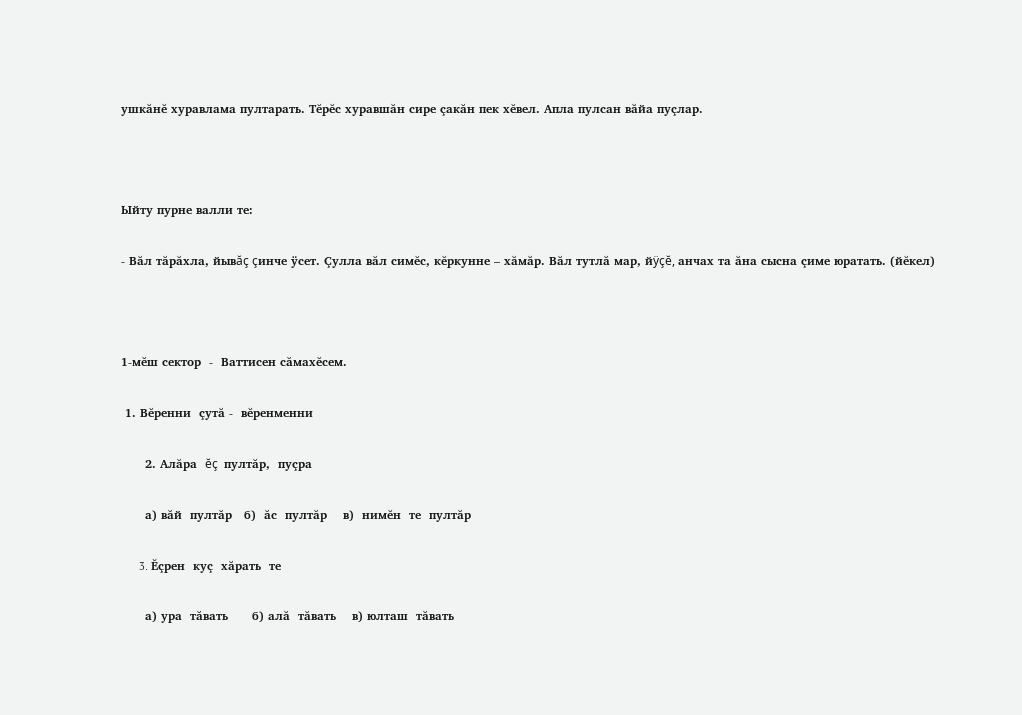ушкăнĕ хуравлама пултарать. Тĕрĕс хуравшăн сире çакăн пек хĕвел. Апла пулсан вăйа пуçлар.



Ыйту пурне валли те:

- Вăл тăрăхла, йывăç çинче ÿсет. Çулла вăл симĕс, кĕркунне – хăмăр. Вăл тутлă мар, йÿçĕ, анчах та ăна сысна çиме юратать. (йĕкел)



1-мĕш сектор  -  Ваттисен сăмахĕсем.

 1. Вĕренни  çутă -  вĕренменни

      2. Алăра  ĕç  пултăр,  пуçра

      а) вăй  пултăр   б)  ăс  пултăр    в)  нимĕн  те  пултăр

      3. Ĕçрен  куç  хăрать  те

      а) ура  тăвать      б) алă  тăвать    в) юлташ  тăвать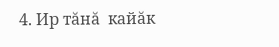4. Ир тăнă  кайăк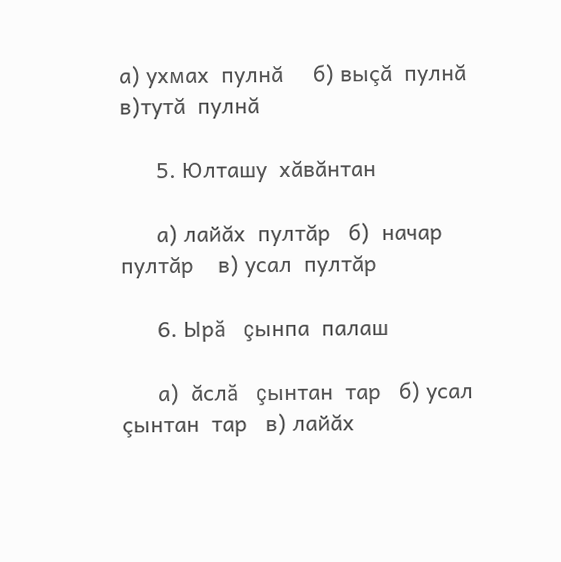а) ухмах  пулнă     б) выçă  пулнă   в)тутă  пулнă

      5. Юлташу  хăвăнтан

      а) лайăх  пултăр   б)  начар   пултăр    в) усал  пултăр

      6. Ырă   çынпа  палаш

      а)  ăслă   çынтан  тар   б) усал  çынтан  тар   в) лайăх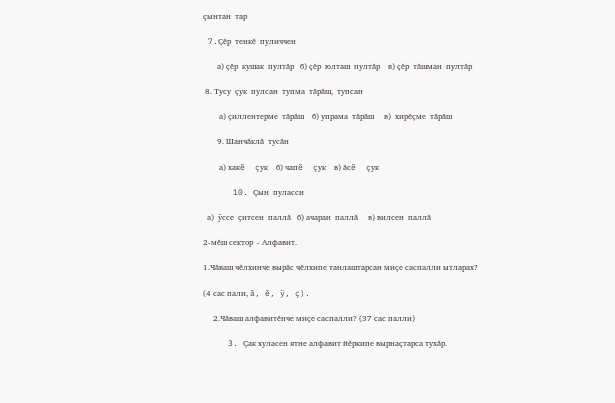çынтан  тар

 7.Çĕр  тенкĕ  пуличчен

       а) çĕр  кушак  пултăр   б) çĕр  юлташ  пултăр    в) çĕр  тăшман  пултăр

 8. Тусу  çук  пулсан  тупма  тăрăш,  тупсан

        а) çиллентерме  тăрăш    б) упрама  тăрăш     в)  хирĕçме  тăрăш

       9. Шанчăклă  тусăн

        а) хакĕ  çук    б) чапĕ  çук    в) ăсĕ  çук

      10. Çын  пуласси

  а)  ÿссе  çитсен  паллă   б) ачаран  паллă     в) вилсен  паллă

2-мĕш сектор  - Алфавит.

1.Чăваш чĕлхинче вырăс чĕлхипе танлаштарсан миçе саспалли ытларах?

(4 сас пали, ă, ĕ, ÿ, ç).

     2.Чăваш алфавитĕнче миçе саспалли? (37 сас палли)

     3. Çак хуласен ятне алфавит йĕркипе вырнаçтарса тухăр.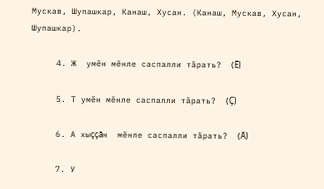Мускав, Шупашкар, Канаш, Хусан. (Канаш, Мускав, Хусан, Шупашкар).

     4. Ж  умĕн мĕнле саспалли тăрать?  (Ĕ)

     5. Т умĕн мĕнле саспалли тăрать?  (Ç)

     6. А хыççăн  мĕнле саспалли тăрать?  (Ă)

     7. У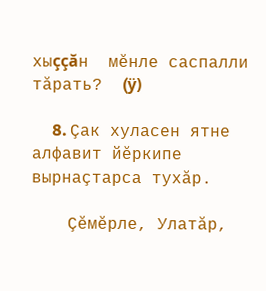хыççăн  мĕнле саспалли тăрать?  (ÿ)

     8. Çак хуласен ятне алфавит йĕркипе вырнаçтарса тухăр.

         Çĕмĕрле, Улатăр,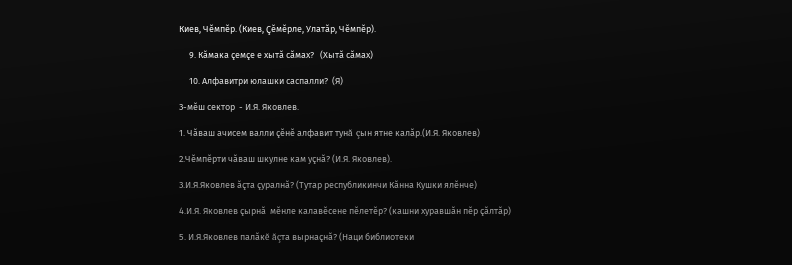Киев, Чĕмпĕр. (Киев, Çĕмĕрле, Улатăр, Чĕмпĕр).

     9. Кăмака çемçе е хытă сăмах?   (Хытă сăмах)

     10. Алфавитри юлашки саспалли?  (Я)

3-мĕш сектор  - И.Я. Яковлев.

1. Чăваш ачисем валли çĕнĕ алфавит тунă çын ятне калăр.(И.Я. Яковлев)

2.Чĕмпĕрти чăваш шкулне кам уçнă? (И.Я. Яковлев).

3.И.Я.Яковлев ăçта çуралнă? (Тутар республикинчи Кăнна Кушки ялĕнче)

4.И.Я. Яковлев çырнă  мĕнле калавĕсене пĕлетĕр? (кашни хуравшăн пĕр çăлтăр)

5. И.Я.Яковлев палăкĕ ăçта вырнаçнă? (Наци библиотеки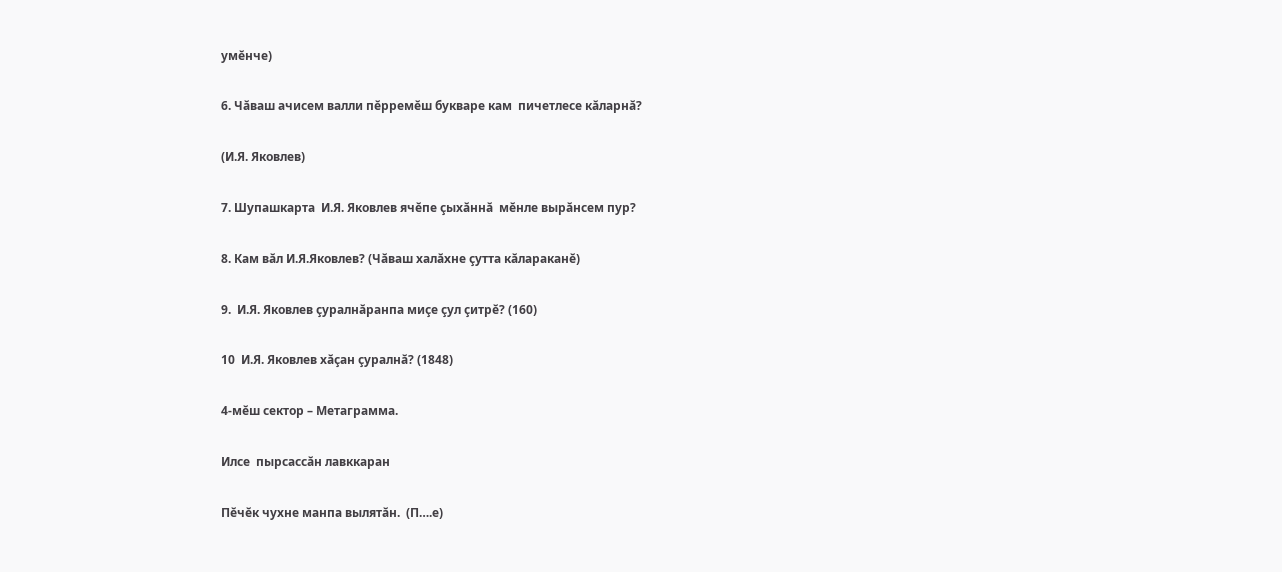умĕнче)

6. Чăваш ачисем валли пĕрремĕш букваре кам  пичетлесе кăларнă?

(И.Я. Яковлев)

7. Шупашкарта  И.Я. Яковлев ячĕпе çыхăннă  мĕнле вырăнсем пур?

8. Кам вăл И.Я.Яковлев? (Чăваш халăхне çутта кăлараканĕ)

9.  И.Я. Яковлев çуралнăранпа миçе çул çитрĕ? (160)

10  И.Я. Яковлев хăçан çуралнă? (1848)

4-мĕш сектор – Метаграмма.

Илсе  пырсассăн лавккаран

Пĕчĕк чухне манпа вылятăн.  (П….е)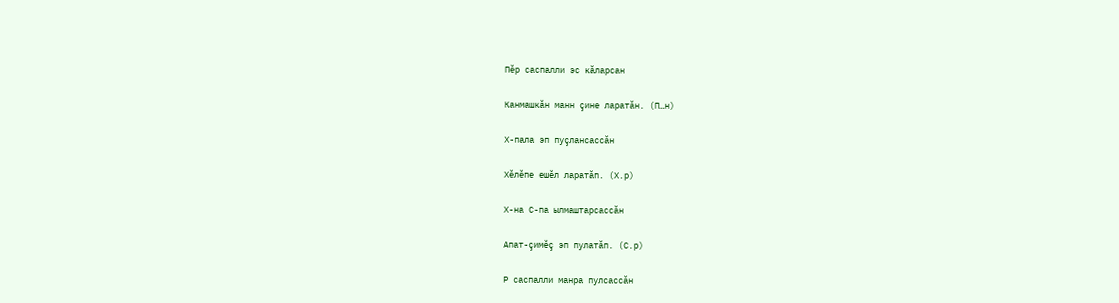Пĕр саспалли эс кăларсан

Канмашкăн манн çине ларатăн. (П…н)

Х-пала эп пуçлансассăн

Хĕлĕпе ешĕл ларатăп. (Х.р)

Х-на С-па ылмаштарсассăн

Апат-çимĕç эп пулатăп. (С.р)

Р саспалли манра пулсассăн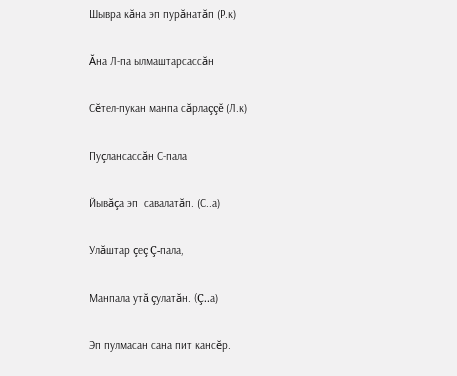Шывра кăна эп пурăнатăп (Р.к)

Ăна Л-па ылмаштарсассăн

Сĕтел-пукан манпа сăрлаççĕ (Л.к)

Пуçлансассăн С-пала

Йывăçа эп  савалатăп. (С..а)

Улăштар çеç Ç-пала,

Манпала утă çулатăн. (Ç..а)

Эп пулмасан сана пит кансĕр.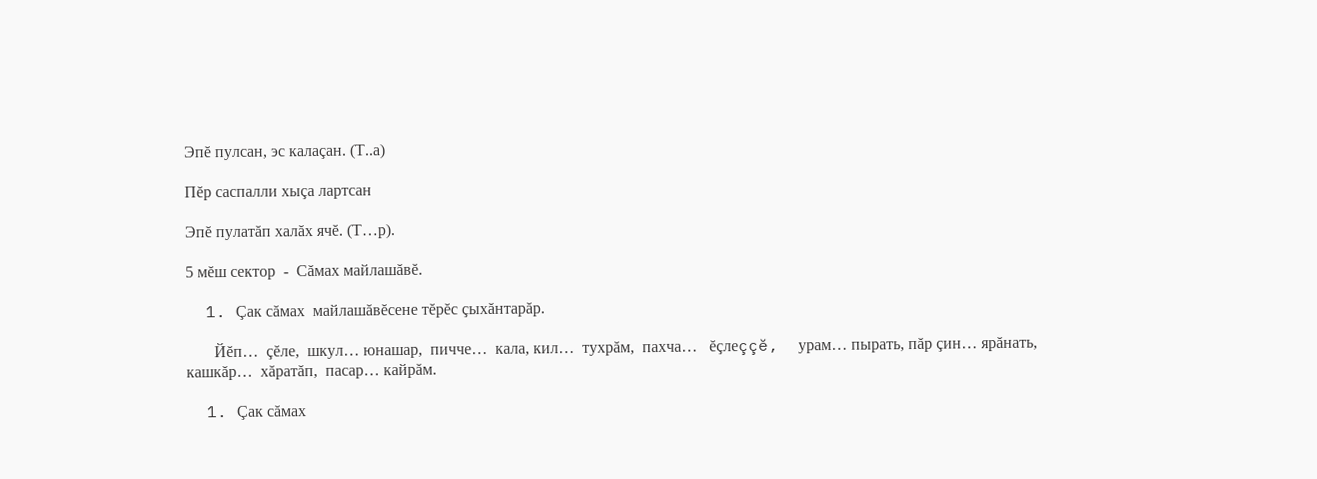Эпĕ пулсан, эс калаçан. (Т..а)

Пĕр саспалли хыçа лартсан

Эпĕ пулатăп халăх ячĕ. (Т…р).

5 мĕш сектор  -  Сăмах майлашăвĕ.

  1. Çак сăмах  майлашăвĕсене тĕрĕс çыхăнтарăр.

       Йĕп…  çĕле,  шкул… юнашар,  пичче…  кала, кил…  тухрăм,  пахча…   ĕçлеççĕ,  урам… пырать, пăр çин… ярăнать,  кашкăр…  хăратăп,  пасар… кайрăм.

  1. Çак сăмах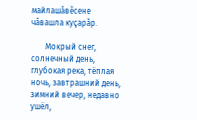майлашăвĕсене  чăвашла куçарăр.

       Мокрый снег, солнечный день, глубокая река, тёплая ночь, завтрашний день, зимний вечер, недавно ушёл,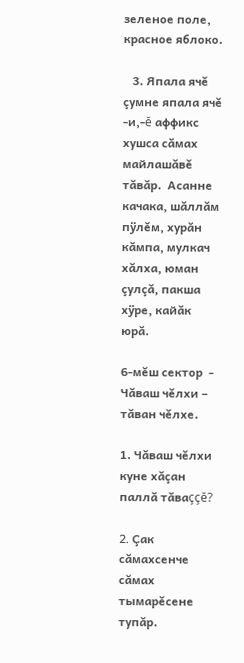зеленое поле, красное яблоко.

   3. Япала ячĕ çумне япала ячĕ -и,-ĕ аффикс хушса сăмах майлашăвĕ тăвăр.  Асанне качака, шăллăм пÿлĕм, хурăн кăмпа, мулкач хăлха, юман çулçă, пакша хÿре, кайăк юрă.

6-мĕш сектор  -  Чăваш чĕлхи – тăван чĕлхе.

1. Чăваш чĕлхи куне хăçан паллă тăваççĕ?

2. Çак сăмахсенче сăмах тымарĕсене тупăр.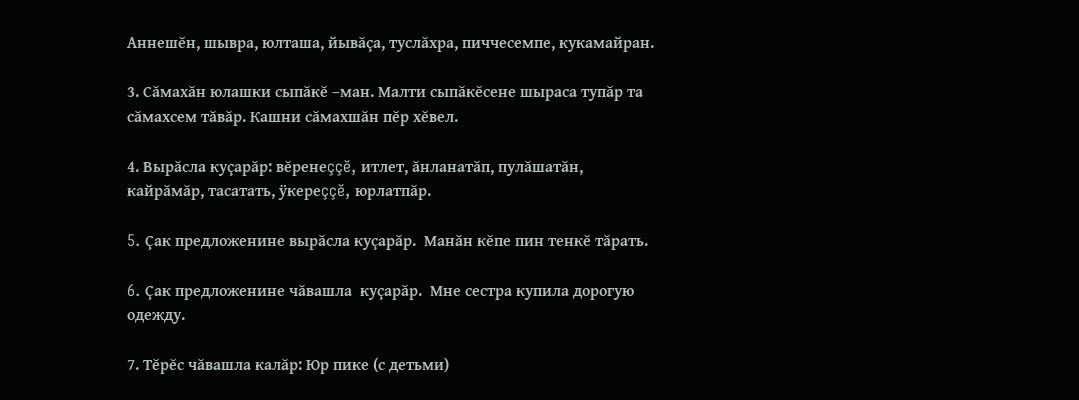Аннешĕн, шывра, юлташа, йывăçа, туслăхра, пиччесемпе, кукамайран.

3. Сăмахăн юлашки сыпăкĕ –ман. Малти сыпăкĕсене шыраса тупăр та сăмахсем тăвăр. Кашни сăмахшăн пĕр хĕвел.

4. Вырăсла куçарăр: вĕренеççĕ, итлет, ăнланатăп, пулăшатăн, кайрăмăр, тасатать, ÿкереççĕ, юрлатпăр.

5. Çак предложенине вырăсла куçарăр.  Манăн кĕпе пин тенкĕ тăрать.

6. Çак предложенине чăвашла  куçарăр.  Мне сестра купила дорогую одежду.

7. Тĕрĕс чăвашла калăр: Юр пике (с детьми)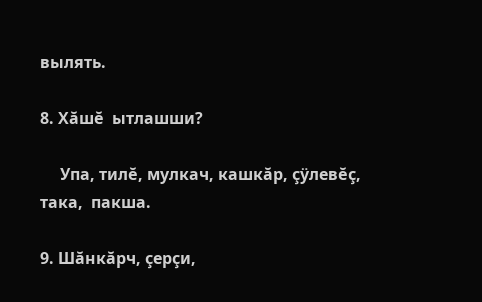вылять.

8. Хăшĕ  ытлашши?

     Упа, тилĕ, мулкач, кашкăр, çÿлевĕç, така,  пакша.

9. Шăнкăрч, çерçи,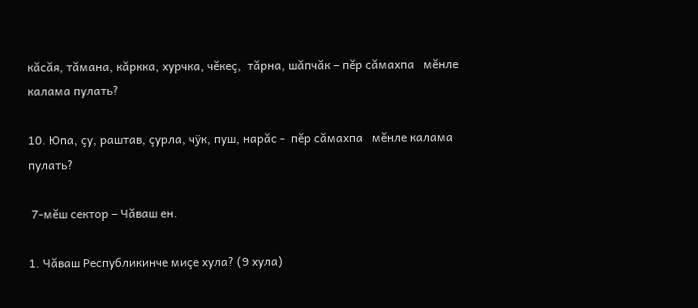кăсăя, тăмана, кăркка, хурчка, чĕкеç,  тăрна, шăпчăк – пĕр сăмахпа   мĕнле калама пулать?

10. Юпа, çу, раштав, çурла, чÿк, пуш, нарăс -  пĕр сăмахпа   мĕнле калама пулать?

 7-мĕш сектор – Чăваш ен.

1. Чăваш Республикинче миçе хула? (9 хула)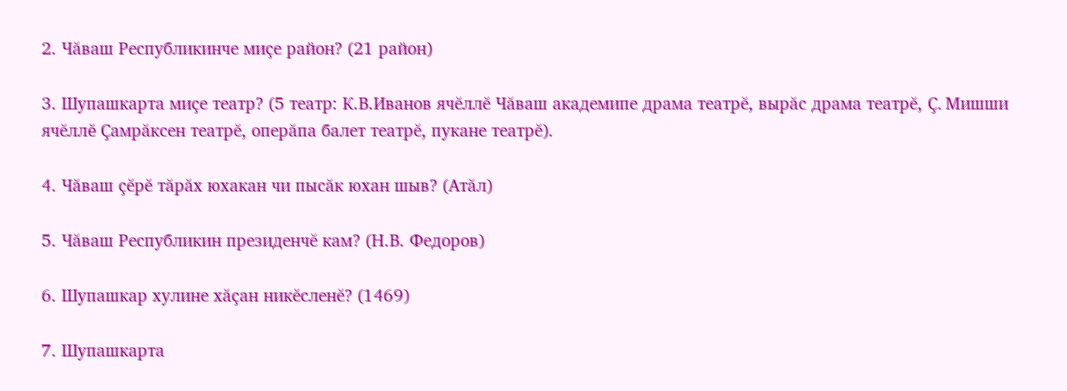2. Чăваш Республикинче миçе район? (21 район)

3. Шупашкарта миçе театр? (5 театр: К.В.Иванов ячĕллĕ Чăваш академипе драма театрĕ, вырăс драма театрĕ, Ç. Мишши ячĕллĕ Çамрăксен театрĕ, оперăпа балет театрĕ, пукане театрĕ).

4. Чăваш çĕрĕ тăрăх юхакан чи пысăк юхан шыв? (Атăл)

5. Чăваш Республикин президенчĕ кам? (Н.В. Федоров)

6. Шупашкар хулине хăçан никĕсленĕ? (1469)

7. Шупашкарта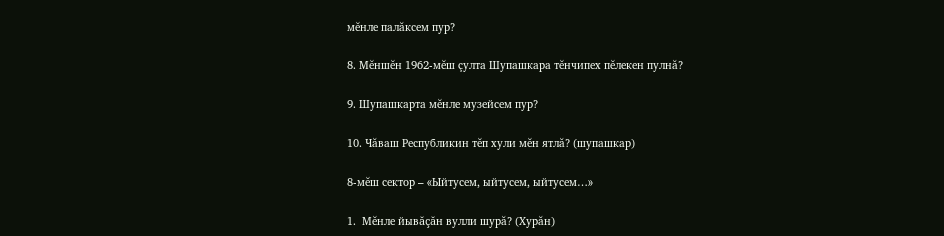мĕнле палăксем пур?

8. Мĕншĕн 1962-мĕш çулта Шупашкара тĕнчипех пĕлекен пулнă?

9. Шупашкарта мĕнле музейсем пур?

10. Чăваш Республикин тĕп хули мĕн ятлă? (шупашкар)

8-мĕш сектор – «Ыйтусем, ыйтусем, ыйтусем…»

1.  Мĕнле йывăçăн вулли шурă? (Хурăн)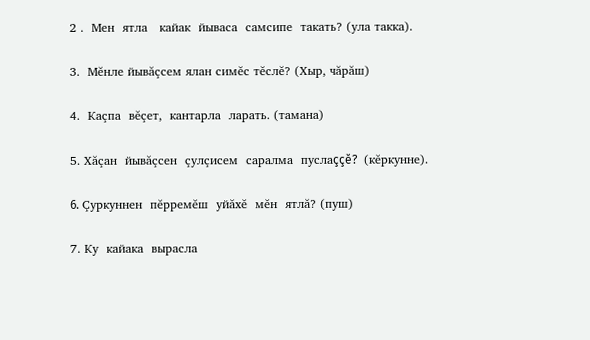2 .  Мен  ятла   кайак  йываса  самсипе  такать? (ула такка).

3.  Мĕнле йывăçсем ялан симĕс тĕслĕ? (Хыр, чăрăш)

4.  Каçпа  вĕçет,  кантарла  ларать. (тамана)

5. Хăçан  йывăçсен  çулçисем  саралма  пуслаççĕ?  (кĕркунне).

6. Çуркуннен  пĕрремĕш  уйăхĕ  мĕн  ятлă? (пуш)

7. Ку  кайака  вырасла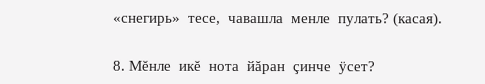«снегирь»  тесе,  чавашла  менле  пулать? (касая).

8. Мĕнле  икĕ  нота  йăран  çинче  ÿсет?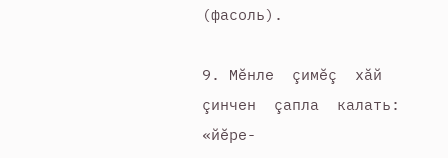(фасоль).

9. Мĕнле  çимĕç  хăй  çинчен  çапла  калать: «йĕре-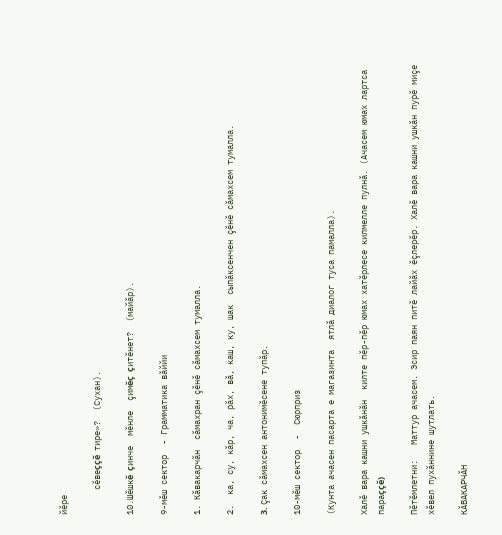йĕре

     сĕвеççĕ  тире»?  (Сухан).

10.Шĕшкĕ  çинче  мĕнле  çимĕç  çитĕнет?  (майăр).

9-мĕш сектор  - Грамматика вăййи

1. Кăвакарчăн  сăмахран çĕнĕ сăмахсем тумалла.

2.  ка, су, кăр, ча, рăх, вă, каш, ку, шак  сыпăксенчен çĕнĕ сăмахсем тумалла.

3. Çак сăмахсен антонимĕсене тупăр.

10-мĕш сектор  -  Сюрприз

(Кунта ачасен пасарта е магазинта  ятлă диалог туса памалла).

Халĕ вара кашни ушкăнăн  килте пĕр-пĕр юмах хатĕрлесе килмелле пулнă. (Ачасем юмах лартса параççĕ)

Пĕтĕмлетни:   Маттур ачасем. Эсир паян питĕ лайăх ĕçлерĕр. Халĕ вара кашни ушкăн пурĕ миçе хĕвел пухăннине шутлать.

КĂВАКАРЧĂН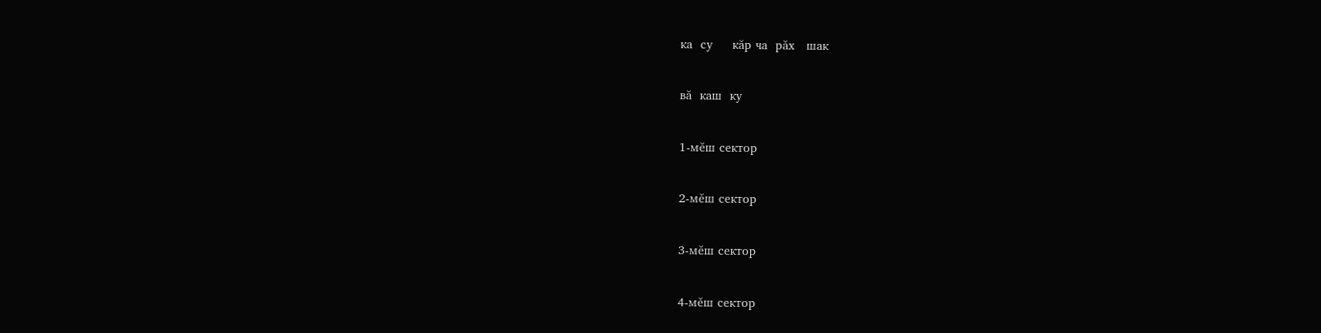ка  су     кăр ча  рăх   шак

вă  каш  ку

1-мĕш сектор

2-мĕш сектор

3-мĕш сектор

4-мĕш сектор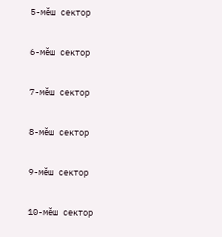5-мĕш сектор

6-мĕш сектор

7-мĕш сектор

8-мĕш сектор

9-мĕш сектор

10-мĕш сектор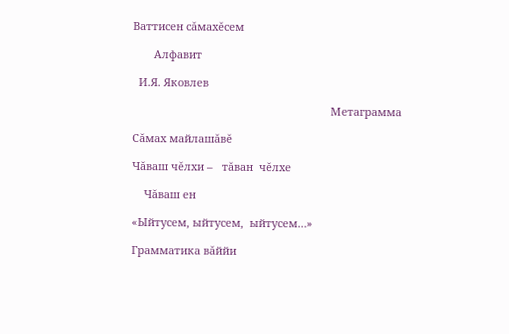Ваттисен сăмахĕсем

       Алфавит

  И.Я. Яковлев

                                                                  Метаграмма

Сăмах майлашăвĕ

Чăваш чĕлхи –   тăван  чĕлхе

    Чăваш ен

«Ыйтусем, ыйтусем,  ыйтусем…»

Грамматика вăййи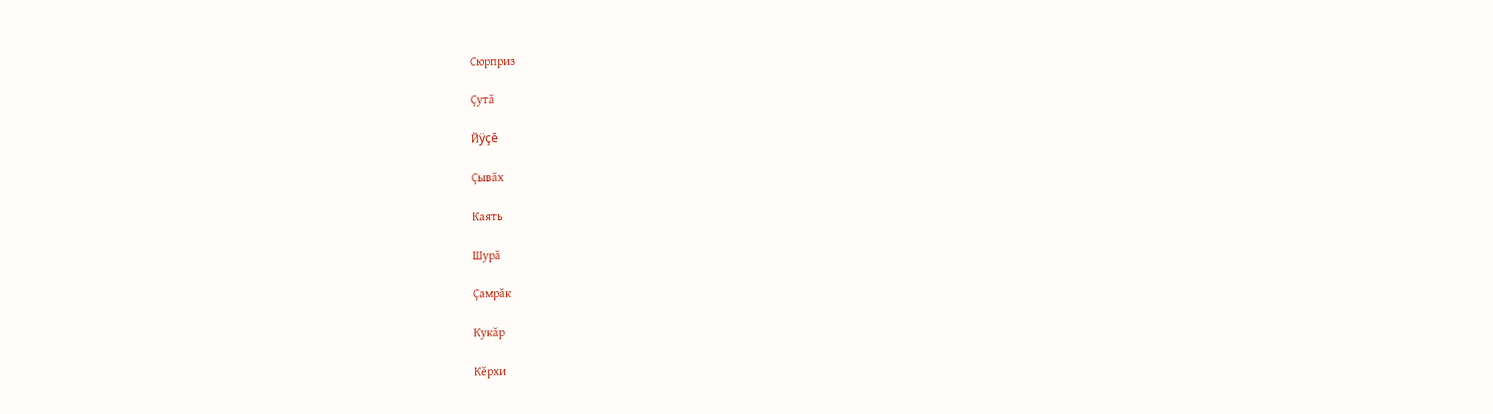Сюрприз

Çутă

Йÿçĕ

Çывăх

Каять

Шурă

Çамрăк

Кукăр

Кĕрхи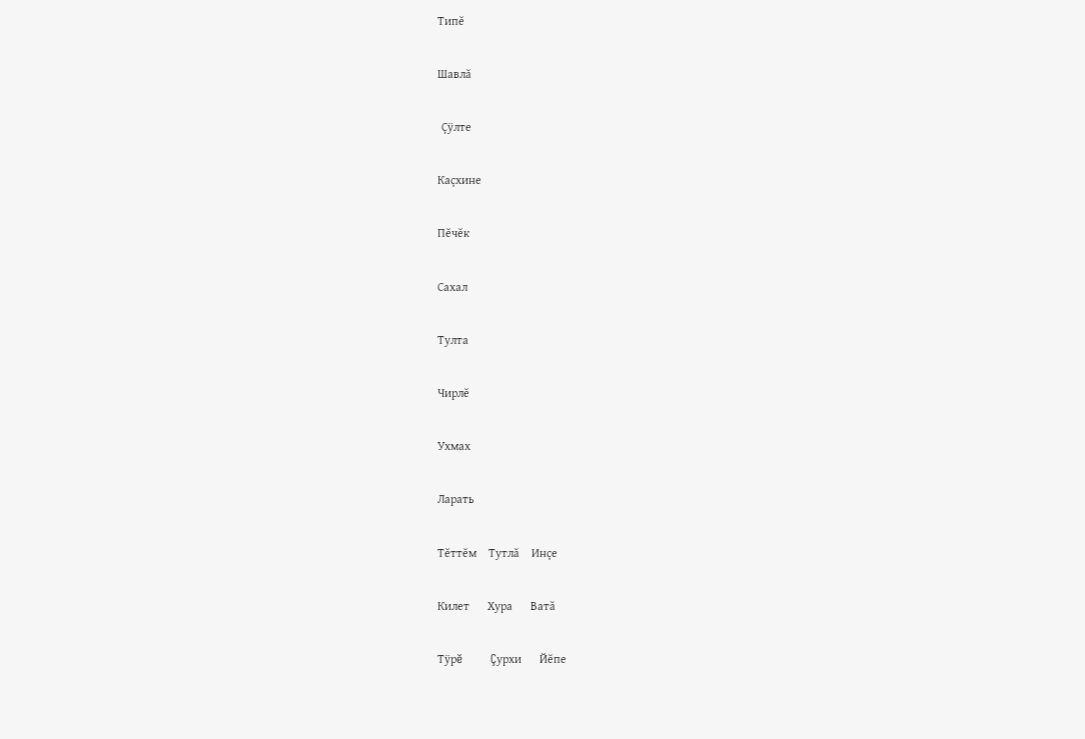Типĕ

Шавлă

 Çÿлте

Каçхине

Пĕчĕк

Сахал

Тулта

Чирлĕ

Ухмах

Ларать

Тĕттĕм    Тутлă    Инçе

Килет      Хура      Ватă

Тÿрĕ       Çурхи      Йĕпе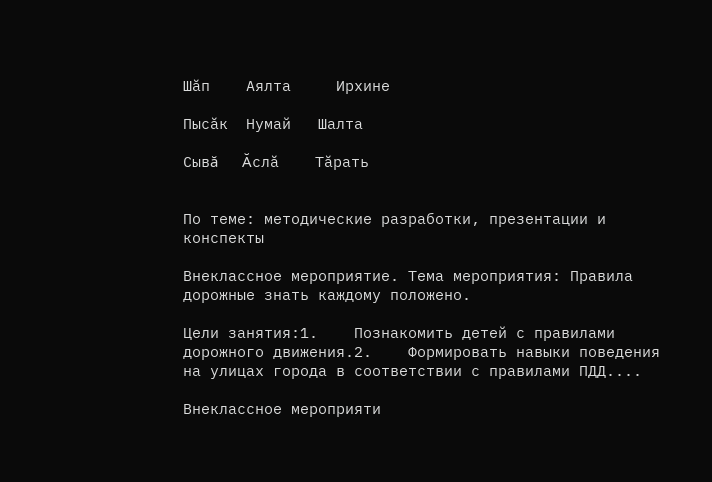Шăп    Аялта     Ирхине

Пысăк  Нумай   Шалта

Сывă      Ăслă    Тăрать


По теме: методические разработки, презентации и конспекты

Внеклассное мероприятие. Тема мероприятия: Правила дорожные знать каждому положено.

Цели занятия:1.    Познакомить детей с правилами дорожного движения.2.    Формировать навыки поведения на улицах города в соответствии с правилами ПДД....

Внеклассное мероприяти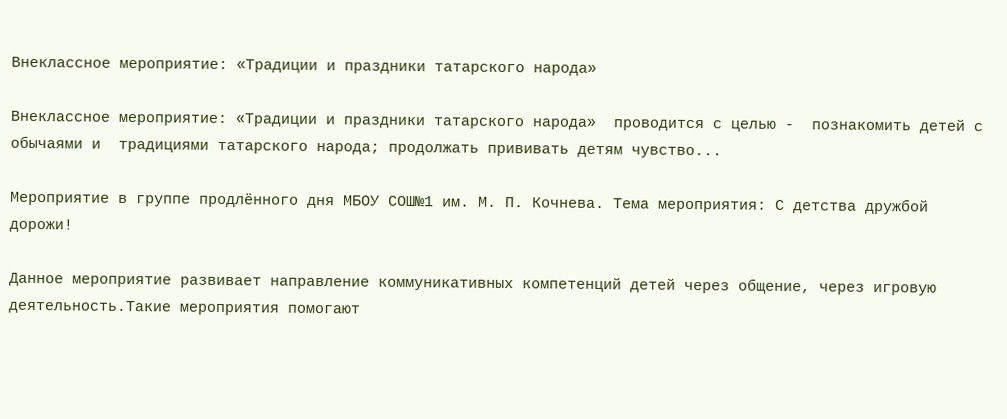Внеклассное мероприятие: «Традиции и праздники татарского народа»

Внеклассное мероприятие: «Традиции и праздники татарского народа»  проводится с целью -  познакомить детей с обычаями и  традициями татарского народа; продолжать прививать детям чувство...

Мероприятие в группе продлённого дня МБОУ СОШ№1 им. М. П. Кочнева. Тема мероприятия: С детства дружбой дорожи!

Данное мероприятие развивает направление коммуникативных компетенций детей через общение, через игровую деятельность.Такие мероприятия помогают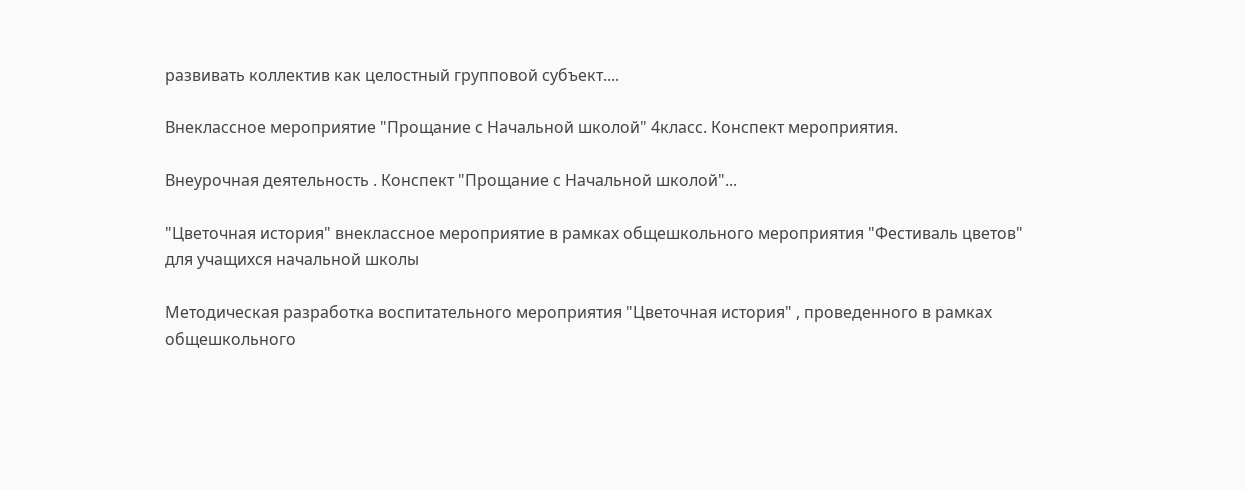развивать коллектив как целостный групповой субъект....

Внеклассное мероприятие "Прощание с Начальной школой" 4класс. Конспект мероприятия.

Внеурочная деятельность . Конспект "Прощание с Начальной школой"...

"Цветочная история" внеклассное мероприятие в рамках общешкольного мероприятия "Фестиваль цветов" для учащихся начальной школы

Методическая разработка воспитательного мероприятия "Цветочная история" , проведенного в рамках общешкольного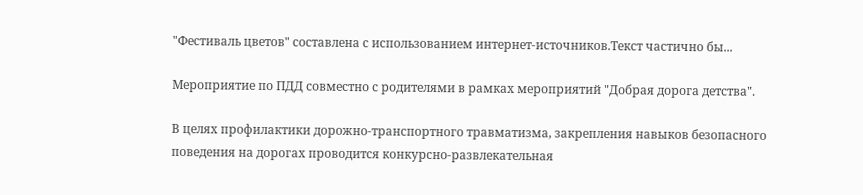"Фестиваль цветов" составлена с использованием интернет-источников.Текст частично бы...

Мероприятие по ПДД совместно с родителями в рамках мероприятий "Добрая дорога детства".

В целях профилактики дорожно-транспортного травматизма, закрепления навыков безопасного поведения на дорогах проводится конкурсно-развлекательная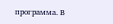программа. В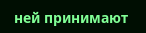ней принимают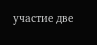участие две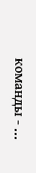команды - ...